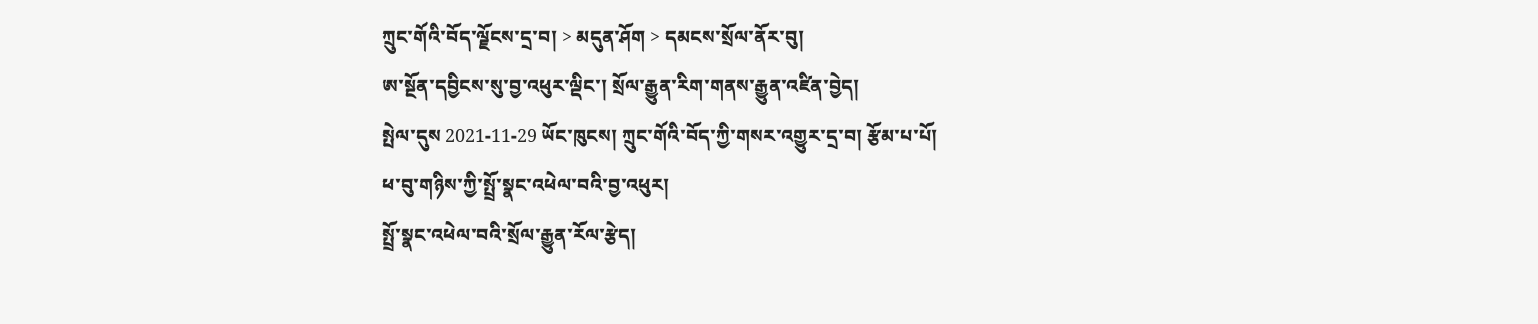ཀྲུང་གོའི་བོད་ལྗོངས་དྲ་བ། > མདུན་ཤོག > དམངས་སྲོལ་ནོར་བུ།
ཨ་སྔོན་དབྱིངས་སུ་བྱ་འཕུར་ལྡིང་། སྲོལ་རྒྱུན་རིག་གནས་རྒྱུན་འཛིན་བྱེད།
སྤེལ་དུས 2021-11-29 ཡོང་ཁུངས། ཀྲུང་གོའི་བོད་ཀྱི་གསར་འགྱུར་དྲ་བ། རྩོམ་པ་པོ།
ཕ་བུ་གཉིས་ཀྱི་སྤྲོ་སྣང་འཕེལ་བའི་བྱ་འཕུར།
སྤྲོ་སྣང་འཕེལ་བའི་སྲོལ་རྒྱུན་རོལ་རྩེད།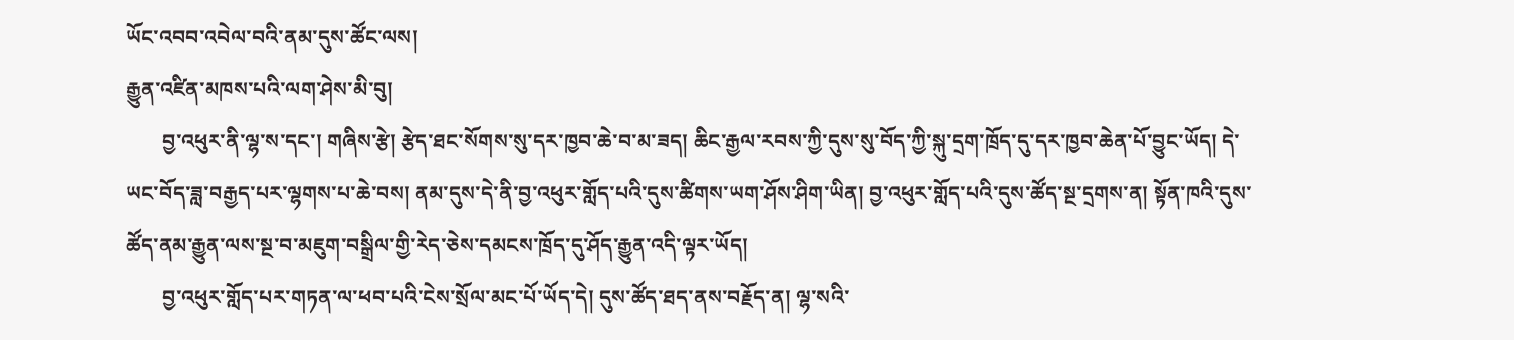ཡོང་འབབ་འབེལ་བའི་ནམ་དུས་ཚོང་ལས།
རྒྱུན་འཛིན་མཁས་པའི་ལག་ཤེས་མི་བུ།
       བྱ་འཕུར་ནི་ལྷ་ས་དང་། གཞིས་རྩེ། རྩེད་ཐང་སོགས་སུ་དར་ཁྱབ་ཆེ་བ་མ་ཟད། ཆིང་རྒྱལ་རབས་ཀྱི་དུས་སུ་བོད་ཀྱི་སྐུ་དྲག་ཁྲོད་དུ་དར་ཁྱབ་ཆེན་པོ་བྱུང་ཡོད། དེ་ཡང་བོད་ཟླ་བརྒྱད་པར་ལྷགས་པ་ཆེ་བས། ནམ་དུས་དེ་ནི་བྱ་འཕུར་གློད་པའི་དུས་ཚིགས་ཡག་ཤོས་ཤིག་ཡིན། བྱ་འཕུར་གློད་པའི་དུས་ཚོད་སྔ་དྲགས་ན། སྟོན་ཁའི་དུས་ཚོད་ནམ་རྒྱུན་ལས་སྔ་བ་མཇུག་བསྒྲིལ་གྱི་རེད་ཅེས་དམངས་ཁྲོད་དུ་ཤོད་རྒྱུན་འདི་ལྟར་ཡོད།
       བྱ་འཕུར་གློད་པར་གཏན་ལ་ཕབ་པའི་ངེས་སྲོལ་མང་པོ་ཡོད་དེ། དུས་ཚོད་ཐད་ནས་བརྗོད་ན། ལྷ་སའི་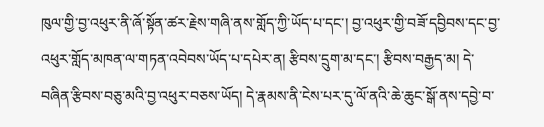ཁུལ་གྱི་བྱ་འཕུར་ནི་ཞོ་སྟོན་ཚར་རྗེས་གཞི་ནས་གློད་ཀྱི་ཡོད་པ་དང་། བྱ་འཕུར་གྱི་བཟོ་དབྱིབས་དང་བྱ་འཕུར་གློད་མཁན་ལ་གཏན་འབེབས་ཡོད་པ་དཔེར་ན། རྩིབས་དྲུག་མ་དང་། རྩིབས་བརྒྱད་མ། དེ་བཞིན་རྩིབས་བཅུ་མའི་བྱ་འཕུར་བཅས་ཡོད། དེ་རྣམས་ནི་ངེས་པར་དུ་ལོ་ནའི་ཆེ་ཆུང་སྒོ་ནས་དབྱེ་བ་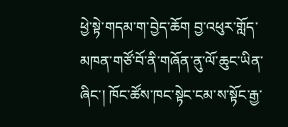ཕྱེ་སྟེ་གདམ་ག་བྱེད་ཆོག བྱ་འཕུར་གློད་མཁན་གཙོ་བོ་ནི་གཞོན་ནུ་ལོ་ཆུང་ཡིན་ཞིང་། ཁོང་ཚོས་ཁང་སྟེང་ངམ་ས་སྟོང་རྒྱ་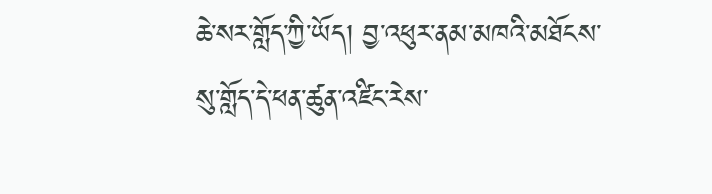ཆེ་སར་གློད་ཀྱི་ཡོད། བྱ་འཕུར་ནམ་མཁའི་མཐོངས་སུ་གློད་དེ་ཕན་ཚུན་འཛིང་རེས་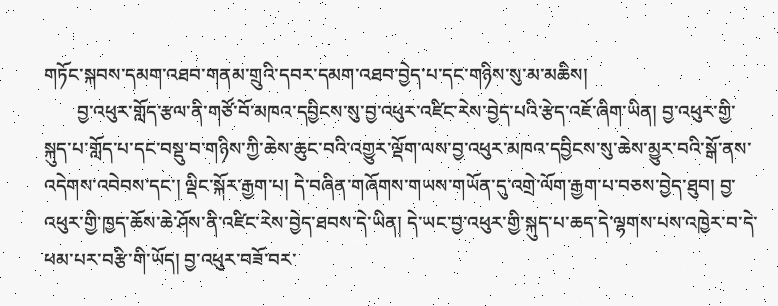གཏོང་སྐབས་དམག་འཐབ་གནམ་གྲུའི་དབར་དམག་འཐབ་བྱེད་པ་དང་གཉིས་སུ་མ་མཆིས།
       བྱ་འཕུར་གློད་རྩལ་ནི་གཙོ་བོ་མཁའ་དབྱིངས་སུ་བྱ་འཕུར་འཛིང་རེས་བྱེད་པའི་རྩེད་འཇོ་ཞིག་ཡིན། བྱ་འཕུར་གྱི་སྐུད་པ་གློད་པ་དང་བསྡུ་བ་གཉིས་ཀྱི་ཆེས་ཆུང་བའི་འགྱུར་ལྡོག་ལས་བྱ་འཕུར་མཁའ་དབྱིངས་སུ་ཆེས་མྱུར་བའི་སྒོ་ནས་འདེགས་འབེབས་དང་། ལྡིང་སྐོར་རྒྱག་པ། དེ་བཞིན་གཞོགས་གཡས་གཡོན་དུ་འགྲེ་ལོག་རྒྱག་པ་བཅས་བྱེད་ཐུབ། བྱ་འཕུར་གྱི་ཁྱད་ཆོས་ཆེ་ཤོས་ནི་འཛིང་རེས་བྱེད་ཐབས་དེ་ཡིན། དེ་ཡང་བྱ་འཕུར་གྱི་སྐུད་པ་ཆད་དེ་ལྷགས་པས་འཁྱེར་བ་དེ་ཕམ་པར་བརྩི་གི་ཡོད། བྱ་འཕུར་བཟོ་བར་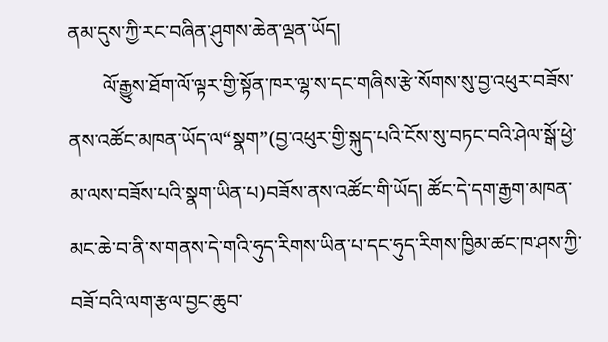ནམ་དུས་ཀྱི་རང་བཞིན་ཤུགས་ཆེན་ལྡན་ཡོད།
       ལོ་རྒྱུས་ཐོག་ལོ་ལྟར་གྱི་སྟོན་ཁར་ལྷ་ས་དང་གཞིས་རྩེ་སོགས་སུ་བྱ་འཕུར་བཟོས་ནས་འཚོང་མཁན་ཡོད་ལ“སྣག”(བྱ་འཕུར་གྱི་སྐུད་པའི་ངོས་སུ་བཏང་བའི་ཤེལ་སྒོ་ཕྱེ་མ་ལས་བཟོས་པའི་སྣག་ཡིན་པ)བཟོས་ནས་འཚོང་གི་ཡོད། ཚོང་དེ་དག་རྒྱག་མཁན་མང་ཆེ་བ་ནི་ས་གནས་དེ་གའི་ཧུད་རིགས་ཡིན་པ་དང་ཧུད་རིགས་ཁྱིམ་ཚང་ཁ་ཤས་ཀྱི་བཟོ་བའི་ལག་རྩལ་བྱང་ཆུབ་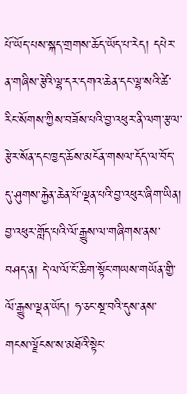པོ་ཡོད་པས་སྐད་གྲགས་ཆོད་ཡོད་པ་རེད། དཔེར་ན་གཞིས་རྩེའི་ལྷ་དར་དགའ་ཆེན་དང་ལྷ་སའི་ཚེ་རིང་སོགས་ཀྱིས་བཟོས་པའི་བྱ་འཕུར་ནི་ལག་རྩལ་རྩེར་སོན་དང་ཁྱད་ཆོས་མངོན་གསལ་དོད་ལ་བོད་དུ་ཤུགས་རྐྱེན་ཆེན་པོ་ལྡན་པའི་བྱ་འཕུར་ཞིག་ཡིན། བྱ་འཕུར་གློད་པའི་ལོ་རྒྱུས་ལ་གཞིགས་ནས་བཤད་ན། དེ་ལ་ལོ་ངོ་ཆིག་སྟོང་གཡས་གཡོན་གྱི་ལོ་རྒྱུས་ལྡན་ཡོད། ཧ་ཅང་སྔ་བའི་དུས་ནས་གངས་ལྗོངས་ས་མཐོའི་སྟེང་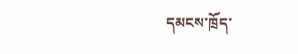དམངས་ཁྲོད་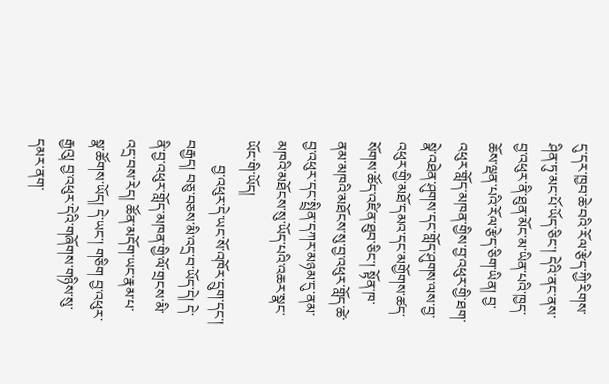དུ་དར་ཁྱབ་ཆེ་བའི་རོལ་རྩེད་ཀྱི་རིགས་ཤིན་ཏུ་མང་པོ་ཡོད་ཅིང་། དེའི་ནང་ནས་བྱ་འཕུར་ནི་ཐུན་མོང་མ་ཡིན་པའི་ཁྱད་ཆོས་ལྡན་པའི་རོལ་རྩེད་ཅིག་ཡིན། བྱ་འཕུར་གློད་མཁན་གྱིས་བྱ་འཕུར་གྱི་ཐག་སྣེ་འཐེན་ཤུགས་དང་གློད་ཤུགས་ལས་བྱ་འཕུར་གྱི་མཐོ་དམའ་དང་མགྱོགས་ཚད་སོགས་ཚོད་འཛིན་ཐུབ་ཅིང་། སྟོན་ཁ་ནམ་མཁའི་མཐོངས་སུ་བྱ་འཕུར་གློད་ཚེ་བྱ་འཕུར་དང་སྤྲིན་དཀར་མཉམ་དུ་ནམ་མཁའི་མཐོངས་སུ་ཡོད་པའི་འཆར་སྣང་ཡོང་གི་ཡོད།
       བྱ་འཕུར་དེ་ཡང་སོ་འཁོར་དྲུག་དང་། བརྒྱད། བཅུ་བཅས་མི་འདྲ་བ་ཡོད་དེ། དེ་ནི་བྱ་འཕུར་གློད་མཁན་གྱི་ལོ་གྲངས་མི་འདྲ་བས་རེད། ཚོན་མདོག་ཡང་རྣམ་པ་སྣ་ཚོགས་ཡོད། དེ་ཡང་། གཅིག བྱ་འཕུར་རྒྱའུ། བྱ་འཕུར་དེའི་གཞོགས་གཉིས་སུ་དམར་ནག་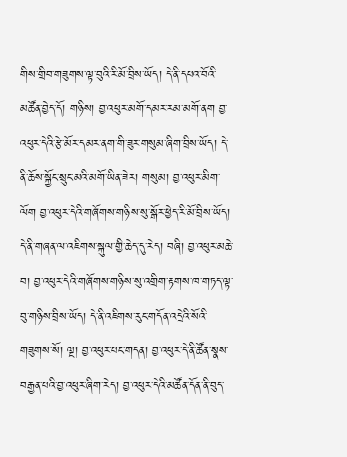གིས་གྲིབ་གཟུགས་ལྟ་བུའི་རི་མོ་བྲིས་ཡོད། དེ་ནི་དཔའ་བོའི་མཚོན་བྱེད་དོ། གཉིས། བྱ་འཕུར་མགོ་དམར་རམ་མགོ་ནག བྱ་འཕུར་དེའི་རྩེ་མོར་དམར་ནག་གི་ཟུར་གསུམ་ཞིག་བྲིས་ཡོད། དེ་ནི་ཆོས་སྐྱོང་སྲུང་མའི་མགོ་ཡིན་ཟེར། གསུམ། བྱ་འཕུར་མིག་ལོག བྱ་འཕུར་དེའི་གཞོགས་གཉིས་སུ་སྒོར་ཕྱེད་རི་མོ་བྲིས་ཡོད། དེ་ནི་གཞན་ལ་འཇིགས་སྐུལ་གྱི་ཆེད་དུ་རེད། བཞི། བྱ་འཕུར་མཆེ་བ། བྱ་འཕུར་དེའི་གཞོགས་གཉིས་སུ་འགྲིག་རྟགས་ཁ་གཏད་ལྟ་བུ་གཉིས་བྲིས་ཡོད། དེ་ནི་འཇིགས་རུང་གདོན་འདྲེའི་སོའི་གཟུགས་སོ། ལྔ། བྱ་འཕུར་པང་གདན། བྱ་འཕུར་དེ་ནི་ཚོན་སྣས་བརྒྱན་པའི་བྱ་འཕུར་ཞིག་རེད། བྱ་འཕུར་དེའི་མཚོན་དོན་ནི་བུད་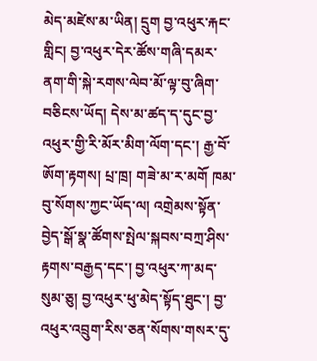མེད་མཛེས་མ་ཡིན། དྲུག བྱ་འཕུར་རྐང་གླིང། བྱ་འཕུར་དེར་ཚོས་གཞི་དམར་ནག་གི་སྐེ་རགས་ལེབ་མོ་ལྟ་བུ་ཞིག་བཅིངས་ཡོད། དེས་མ་ཚད་ད་དུང་བྱ་འཕུར་གྱི་རི་མོར་མིག་ལོག་དང་། རྒྱ་བོ་ཨོག་རྟགས། པྲ་ཁྲ། གཟེ་མ་ར་མགོ ཁམ་བུ་སོགས་ཀྱང་ཡོད་ལ། འགྲེམས་སྟོན་བྱེད་སྒོ་སྣ་ཚོགས་སྤེལ་སྐབས་བཀྲ་ཤིས་རྟགས་བརྒྱད་དང་། བྱ་འཕུར་ཀ་མད་སུམ་ཅུ། བྱ་འཕུར་ཕུ་མེད་སྟོད་ཐུང་། བྱ་འཕུར་འབྲུག་རིས་ཅན་སོགས་གསར་དུ་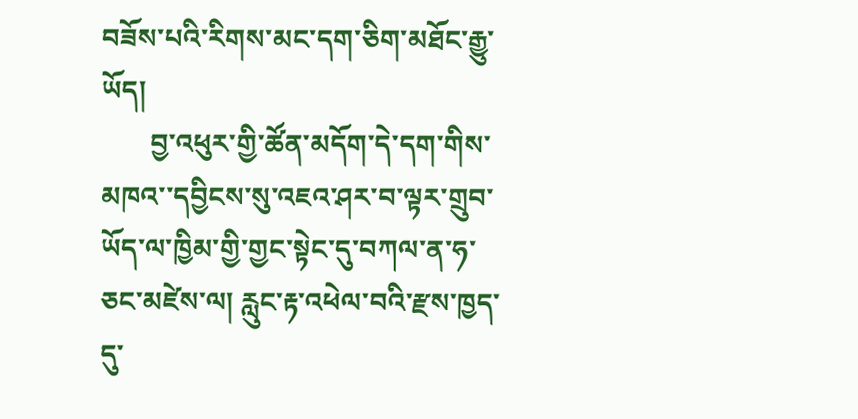བཟོས་པའི་རིགས་མང་དག་ཅིག་མཐོང་རྒྱུ་ཡོད།
       བྱ་འཕུར་གྱི་ཚོན་མདོག་དེ་དག་གིས་མཁའ་་དབྱིངས་སུ་འཇའ་ཤར་བ་ལྟར་གྲུབ་ཡོད་ལ་ཁྱིམ་གྱི་གྱང་སྟེང་དུ་བཀལ་ན་ཧ་ཅང་མཛེས་ལ། རླུང་རྟ་འཕེལ་བའི་རྫས་ཁྱད་དུ་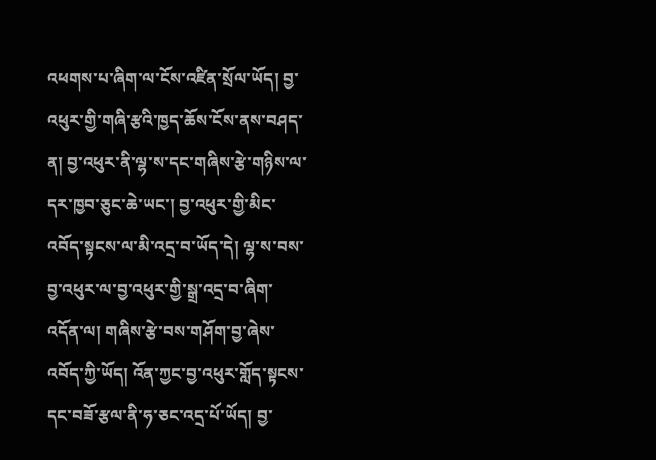འཕགས་པ་ཞིག་ལ་ངོས་འཛིན་སྲོལ་ཡོད། བྱ་འཕུར་གྱི་གཞི་རྩའི་ཁྱད་ཆོས་ངོས་ནས་བཤད་ན། བྱ་འཕུར་ནི་ལྷ་ས་དང་གཞིས་རྩེ་གཉིས་ལ་དར་ཁྱབ་ཅུང་ཆེ་ཡང་། བྱ་འཕུར་གྱི་མིང་འབོད་སྟངས་ལ་མི་འདྲ་བ་ཡོད་དེ། ལྷ་ས་བས་བྱ་འཕུར་ལ་བྱ་འཕུར་གྱི་སྒྲ་འདྲ་བ་ཞིག་འདོན་ལ། གཞིས་རྩེ་བས་གཤོག་བྱ་ཞེས་འབོད་ཀྱི་ཡོད། འོན་ཀྱང་བྱ་འཕུར་གློད་སྟངས་དང་བཟོ་རྩལ་ནི་ཧ་ཅང་འདྲ་པོ་ཡོད། བྱ་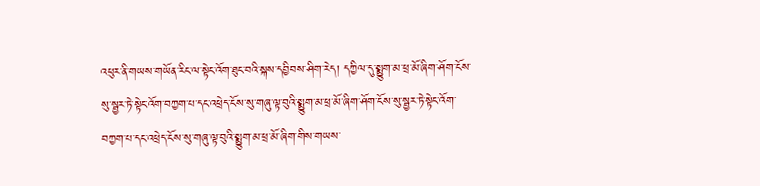འཕུར་ནི་གཡས་གཡོན་རིང་ལ་སྟེང་འོག་ཐུང་བའི་སྐས་དབྱིབས་ཤིག་རེད། དཀྱིལ་དུ་སྨྱུག་མ་ཕྲ་མོ་ཞིག་ཤོག་ངོས་སུ་སྦྱར་ཏེ་སྟེང་འོག་བཀྱག་པ་དང་འཕྲེད་ངོས་སུ་གཞུ་ལྟ་བུའི་སྨྱུག་མ་ཕྲ་མོ་ཞིག་ཤོག་ངོས་སུ་སྦྱར་ཏེ་སྟེང་འོག་བཀྱག་པ་དང་འཕྲེད་ངོས་སུ་གཞུ་ལྟ་བུའི་སྨྱུག་མ་ཕྲ་མོ་ཞིག་གིས་གཡས་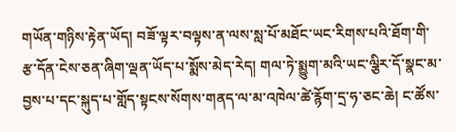གཡོན་གཉིས་རྟེན་ཡོད། བཟོ་ལྟར་བལྟས་ན་ལས་སླ་པོ་མཐོང་ཡང་རིགས་པའི་ཐོག་གི་རྩ་དོན་ངེས་ཅན་ཞིག་ལྡན་ཡོད་པ་སྨོས་མེད་རེད། གལ་ཏེ་སྨྱུག་མའི་ཡང་ལྕིར་དོ་སྣང་མ་བྱས་པ་དང་སྐུད་པ་གློད་སྟངས་སོགས་གནད་ལ་མ་འཁེལ་ཚེ་རྙོག་དྲ་ཧ་ཅང་ཆེ། ང་ཚོས་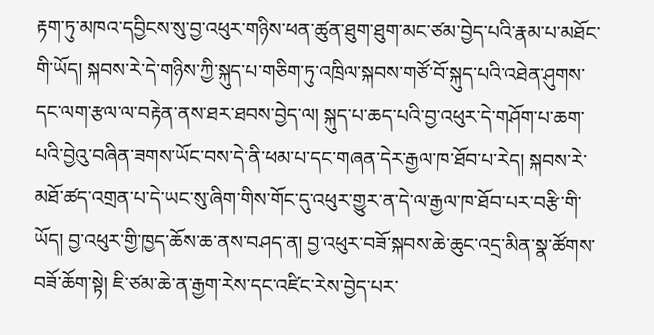རྟག་ཏུ་མཁའ་དབྱིངས་སུ་བྱ་འཕུར་གཉིས་ཕན་ཚུན་ཐུག་ཐུག་མང་ཙམ་བྱེད་པའི་རྣམ་པ་མཐོང་གི་ཡོད། སྐབས་རེ་དེ་གཉིས་ཀྱི་སྐུད་པ་གཅིག་ཏུ་འཁྲིལ་སྐབས་གཙོ་བོ་སྐུད་པའི་འཐེན་ཤུགས་དང་ལག་རྩལ་ལ་བརྟེན་ནས་ཐར་ཐབས་བྱེད་ལ། སྐུད་པ་ཆད་པའི་བྱ་འཕུར་དེ་གཤོག་པ་ཆག་པའི་བྱེའུ་བཞིན་ཟགས་ཡོང་བས་དེ་ནི་ཕམ་པ་དང་གཞན་དེར་རྒྱལ་ཁ་ཐོབ་པ་རེད། སྐབས་རེ་མཐོ་ཚད་འགྲན་པ་དེ་ཡང་སུ་ཞིག་གིས་གོང་དུ་འཕུར་གྱུར་ན་དེ་ལ་རྒྱལ་ཁ་ཐོབ་པར་བརྩི་གི་ཡོད། བྱ་འཕུར་གྱི་ཁྱད་ཆོས་ཆ་ནས་བཤད་ན། བྱ་འཕུར་བཟོ་སྐབས་ཆེ་ཆུང་འདྲ་མིན་སྣ་ཚོགས་བཟོ་ཆོག་སྟེ། ཇི་ཙམ་ཆེ་ན་རྒྱག་རེས་དང་འཛིང་རེས་བྱེད་པར་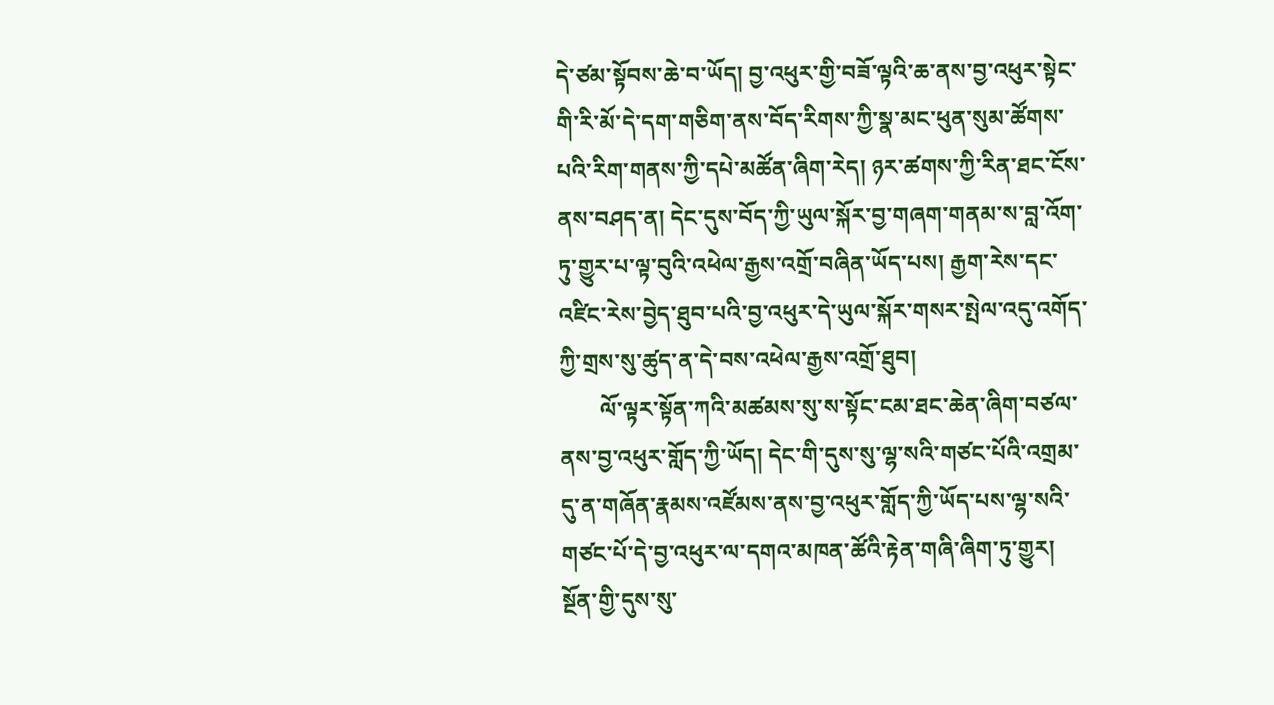དེ་ཙམ་སྟོབས་ཆེ་བ་ཡོད། བྱ་འཕུར་གྱི་བཟོ་ལྟའི་ཆ་ནས་བྱ་འཕུར་སྟེང་གི་རི་མོ་དེ་དག་གཅིག་ནས་བོད་རིགས་ཀྱི་སྣ་མང་ཕུན་སུམ་ཚོགས་པའི་རིག་གནས་ཀྱི་དཔེ་མཚོན་ཞིག་རེད། ཉར་ཚགས་ཀྱི་རིན་ཐང་ངོས་ནས་བཤད་ན། དེང་དུས་བོད་ཀྱི་ཡུལ་སྐོར་བྱ་གཞག་གནམ་ས་བླ་འོག་ཏུ་གྱུར་པ་ལྟ་བུའི་འཕེལ་རྒྱས་འགྲོ་བཞིན་ཡོད་པས། རྒྱག་རེས་དང་འཛིང་རེས་བྱེད་ཐུབ་པའི་བྱ་འཕུར་དེ་ཡུལ་སྐོར་གསར་སྤེལ་འདུ་འགོད་ཀྱི་གྲས་སུ་ཚུད་ན་དེ་བས་འཕེལ་རྒྱས་འགྲོ་ཐུབ།
       ལོ་ལྟར་སྟོན་ཀའི་མཚམས་སུ་ས་སྟོང་ངམ་ཐང་ཆེན་ཞིག་བཙལ་ནས་བྱ་འཕུར་གློད་ཀྱི་ཡོད། དེང་གི་དུས་སུ་ལྷ་སའི་གཙང་པོའི་འགྲམ་དུ་ན་གཞོན་རྣམས་འཛོམས་ནས་བྱ་འཕུར་གློད་ཀྱི་ཡོད་པས་ལྷ་སའི་གཙང་པོ་དེ་བྱ་འཕུར་ལ་དགའ་མཁན་ཚོའི་རྟེན་གཞི་ཞིག་ཏུ་གྱུར། སྔོན་གྱི་དུས་སུ་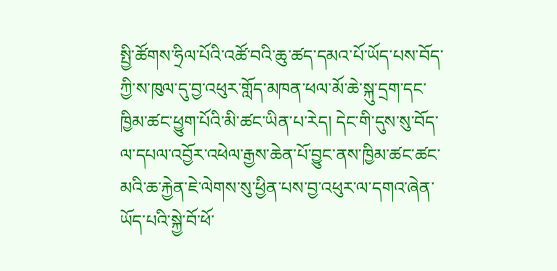སྤྱི་ཚོགས་ཧྲིལ་པོའི་འཚོ་བའི་ཆུ་ཚད་དམའ་པོ་ཡོད་པས་བོད་ཀྱི་ས་ཁུལ་དུ་བྱ་འཕུར་གློད་མཁན་ཕལ་མོ་ཆེ་སྐུ་དྲག་དང་ཁྱིམ་ཚང་ཕྱུག་པོའི་མི་ཚང་ཡིན་པ་རེད། དེང་གི་དུས་སུ་བོད་ལ་དཔལ་འབྱོར་འཕེལ་རྒྱས་ཆེན་པོ་བྱུང་ནས་ཁྱིམ་ཚང་ཚང་མའི་ཆ་རྐྱེན་ཇེ་ལེགས་སུ་ཕྱིན་པས་བྱ་འཕུར་ལ་དགའ་ཞེན་ཡོད་པའི་སྐྱེ་བོ་ཕོ་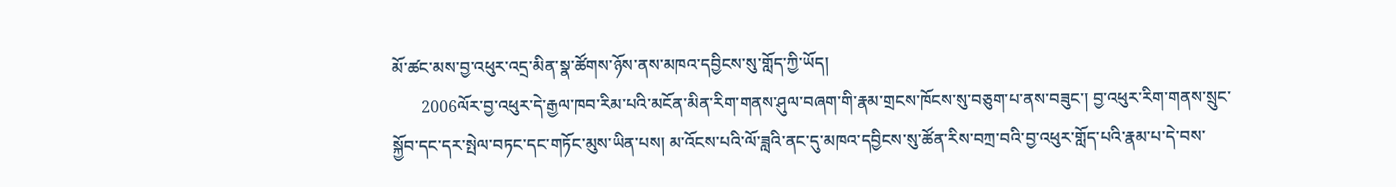མོ་ཚང་མས་བྱ་འཕུར་འདྲ་མིན་སྣ་ཚོགས་ཉོས་ནས་མཁའ་དབྱིངས་སུ་གློད་ཀྱི་ཡོད།
       2006ལོར་བྱ་འཕུར་དེ་རྒྱལ་ཁབ་རིམ་པའི་མངོན་མིན་རིག་གནས་ཤུལ་བཞག་གི་རྣམ་གྲངས་ཁོངས་སུ་བཅུག་པ་ནས་བཟུང་། བྱ་འཕུར་རིག་གནས་སྲུང་སྐྱོབ་དང་དར་སྤེལ་བཏང་དང་གཏོང་མུས་ཡིན་པས། མ་འོངས་པའི་ལོ་ཟླའི་ནང་དུ་མཁའ་དབྱིངས་སུ་ཚོན་རིས་བཀྲ་བའི་བྱ་འཕུར་གློད་པའི་རྣམ་པ་དེ་བས་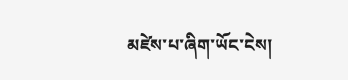མཛེས་པ་ཞིག་ཡོང་ངེས།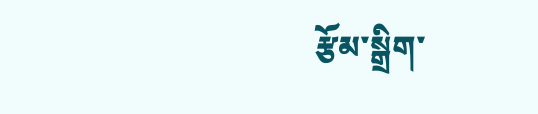རྩོམ་སྒྲིག་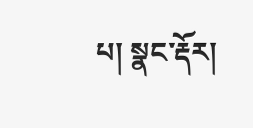པ། སྣང་རྡོར།